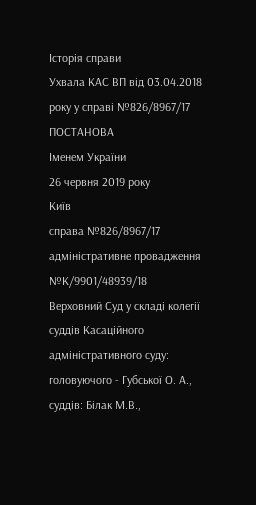Історія справи
Ухвала КАС ВП від 03.04.2018 року у справі №826/8967/17
ПОСТАНОВА
Іменем України
26 червня 2019 року
Київ
справа №826/8967/17
адміністративне провадження №К/9901/48939/18
Верховний Суд у складі колегії суддів Касаційного адміністративного суду:
головуючого - Губської О. А.,
суддів: Білак М.В.,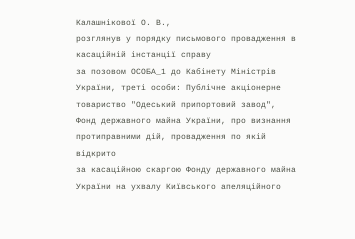Калашнікової О. В.,
розглянув у порядку письмового провадження в касаційній інстанції справу
за позовом ОСОБА_1 до Кабінету Міністрів України, треті особи: Публічне акціонерне товариство "Одеський припортовий завод", Фонд державного майна України, про визнання протиправними дій, провадження по якій відкрито
за касаційною скаргою Фонду державного майна України на ухвалу Київського апеляційного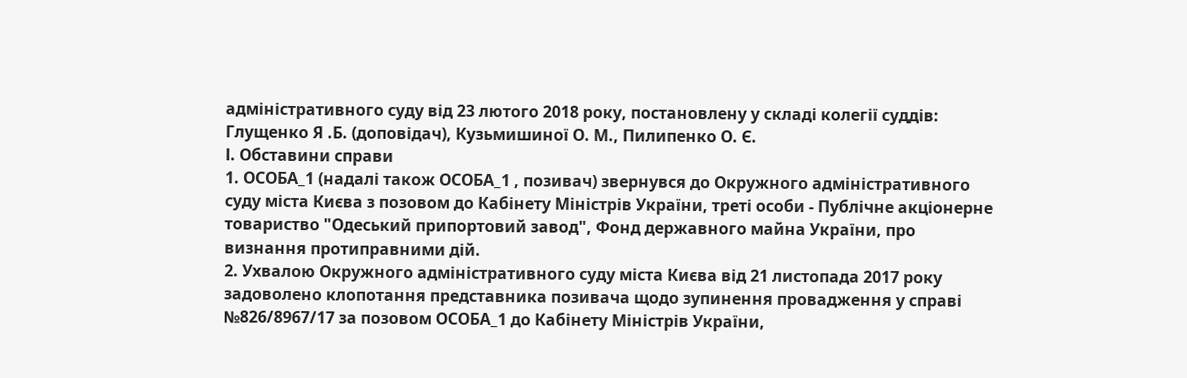адміністративного суду від 23 лютого 2018 року, постановлену у складі колегії суддів: Глущенко Я .Б. (доповідач), Кузьмишиної О. М., Пилипенко О. Є.
І. Обставини справи
1. ОСОБА_1 (надалі також ОСОБА_1 , позивач) звернувся до Окружного адміністративного суду міста Києва з позовом до Кабінету Міністрів України, треті особи - Публічне акціонерне товариство "Одеський припортовий завод", Фонд державного майна України, про визнання протиправними дій.
2. Ухвалою Окружного адміністративного суду міста Києва від 21 листопада 2017 року задоволено клопотання представника позивача щодо зупинення провадження у справі №826/8967/17 за позовом ОСОБА_1 до Кабінету Міністрів України,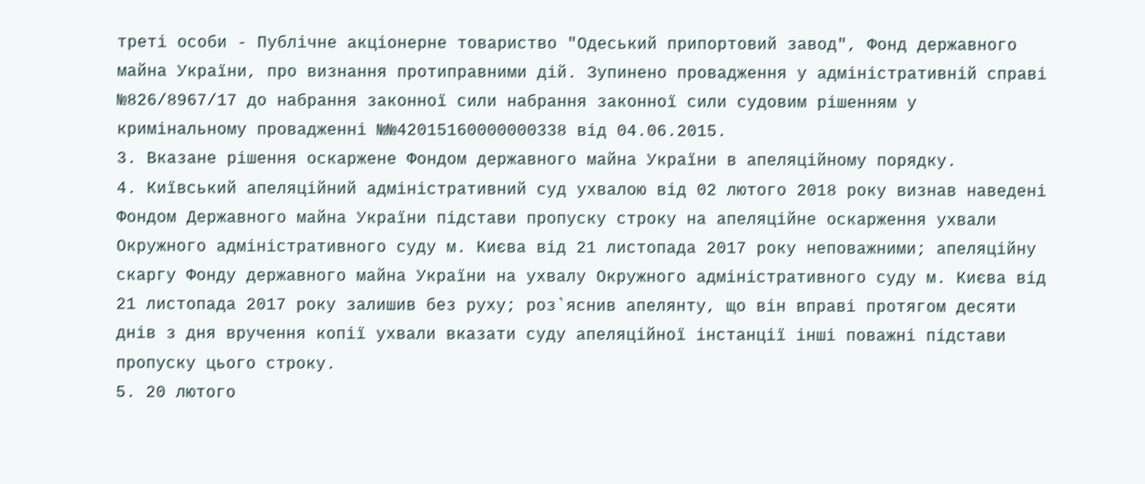треті особи - Публічне акціонерне товариство "Одеський припортовий завод", Фонд державного майна України, про визнання протиправними дій. Зупинено провадження у адміністративній справі №826/8967/17 до набрання законної сили набрання законної сили судовим рішенням у кримінальному провадженні №№42015160000000338 від 04.06.2015.
3. Вказане рішення оскаржене Фондом державного майна України в апеляційному порядку.
4. Київський апеляційний адміністративний суд ухвалою від 02 лютого 2018 року визнав наведені Фондом Державного майна України підстави пропуску строку на апеляційне оскарження ухвали Окружного адміністративного суду м. Києва від 21 листопада 2017 року неповажними; апеляційну скаргу Фонду державного майна України на ухвалу Окружного адміністративного суду м. Києва від 21 листопада 2017 року залишив без руху; роз`яснив апелянту, що він вправі протягом десяти днів з дня вручення копії ухвали вказати суду апеляційної інстанції інші поважні підстави пропуску цього строку.
5. 20 лютого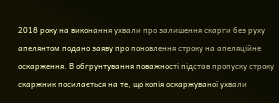2018 року на виконання ухвали про залишення скарги без руху апелянтом подано заяву про поновлення строку на апеляційне оскарження. В обгрунтування поважності підстав пропуску строку скаржник посилається на те, що копія оскаржуваної ухвали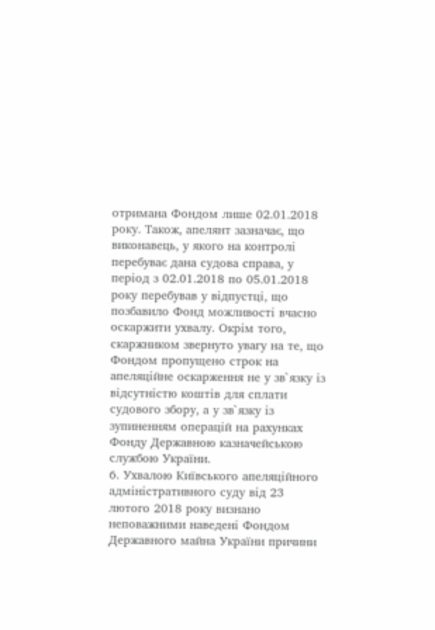отримана Фондом лише 02.01.2018 року. Також, апелянт зазначає, що виконавець, у якого на контролі перебуває дана судова справа, у період з 02.01.2018 по 05.01.2018 року перебував у відпустці, що позбавило Фонд можливості вчасно оскаржити ухвалу. Окрім того, скаржником звернуто увагу на те, що Фондом пропущено строк на апеляційне оскарження не у зв`язку із відсутністю коштів для сплати судового збору, а у зв`язку із зупиненням операцій на рахунках Фонду Державною казначейською службою України.
6. Ухвалою Київського апеляційного адміністративного суду від 23 лютого 2018 року визнано неповажними наведені Фондом Державного майна України причини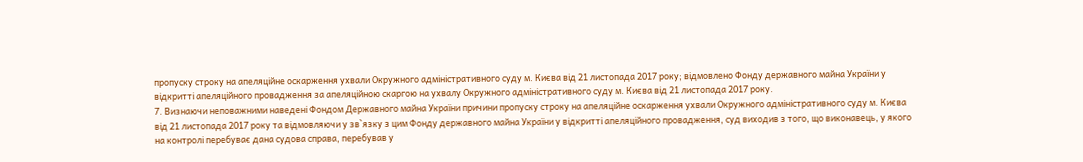пропуску строку на апеляційне оскарження ухвали Окружного адміністративного суду м. Києва від 21 листопада 2017 року; відмовлено Фонду державного майна України у відкритті апеляційного провадження за апеляційною скаргою на ухвалу Окружного адміністративного суду м. Києва від 21 листопада 2017 року.
7. Визнаючи неповажними наведені Фондом Державного майна України причини пропуску строку на апеляційне оскарження ухвали Окружного адміністративного суду м. Києва від 21 листопада 2017 року та відмовляючи у зв`язку з цим Фонду державного майна України у відкритті апеляційного провадження, суд виходив з того, що виконавець, у якого на контролі перебуває дана судова справа, перебував у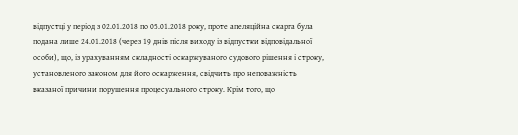відпустці у період з 02.01.2018 по 05.01.2018 року, проте апеляційна скарга була подана лише 24.01.2018 (через 19 днів після виходу із відпустки відповідальної особи), що, із урахуванням складності оскаржуваного судового рішення і строку, установленого законом для його оскарження, свідчить про неповажність вказаної причини порушення процесуального строку. Крім того, що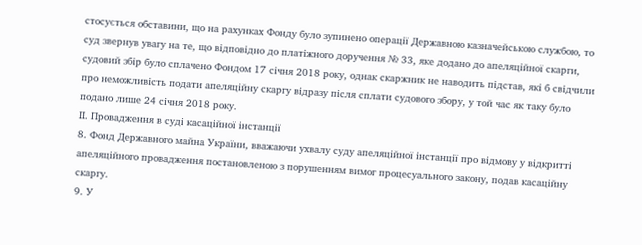стосується обставини, що на рахунках Фонду було зупинено операції Державною казначейською службою, то суд звернув увагу на те, що відповідно до платіжного доручення № 33, яке додано до апеляційної скарги, судовий збір було сплачено Фондом 17 січня 2018 року, однак скаржник не наводить підстав, які б свідчили про неможливість подати апеляційну скаргу відразу після сплати судового збору, у той час як таку було подано лише 24 січня 2018 року.
ІІ. Провадження в суді касаційної інстанції
8. Фонд Державного майна України, вважаючи ухвалу суду апеляційної інстанції про відмову у відкритті апеляційного провадження постановленою з порушенням вимог процесуального закону, подав касаційну скаргу.
9. У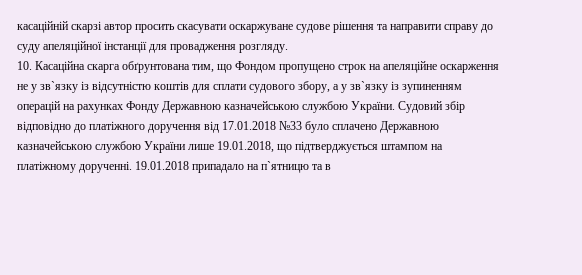касаційній скарзі автор просить скасувати оскаржуване судове рішення та направити справу до суду апеляційної інстанції для провадження розгляду.
10. Касаційна скарга обґрунтована тим, що Фондом пропущено строк на апеляційне оскарження не у зв`язку із відсутністю коштів для сплати судового збору, а у зв`язку із зупиненням операцій на рахунках Фонду Державною казначейською службою України. Судовий збір відповідно до платіжного доручення від 17.01.2018 №33 було сплачено Державною казначейською службою України лише 19.01.2018, що підтверджується штампом на платіжному дорученні. 19.01.2018 припадало на п`ятницю та в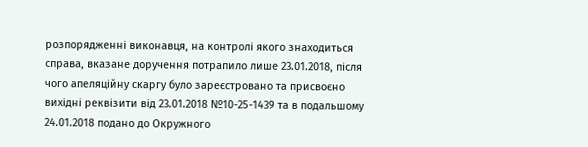розпорядженні виконавця, на контролі якого знаходиться справа, вказане доручення потрапило лише 23.01.2018, після чого апеляційну скаргу було зареєстровано та присвоєно вихідні реквізити від 23.01.2018 №10-25-1439 та в подальшому 24.01.2018 подано до Окружного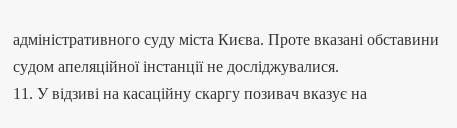адміністративного суду міста Києва. Проте вказані обставини судом апеляційної інстанції не досліджувалися.
11. У відзиві на касаційну скаргу позивач вказує на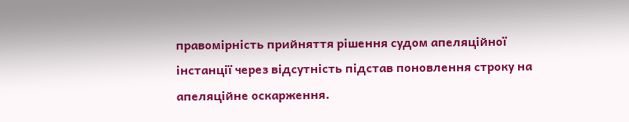правомірність прийняття рішення судом апеляційної інстанції через відсутність підстав поновлення строку на апеляційне оскарження.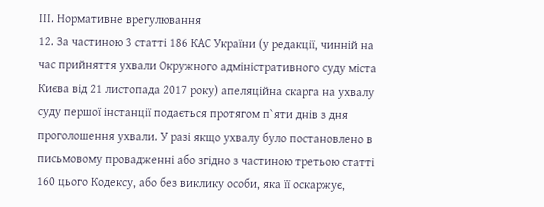ІІІ. Нормативне врегулювання
12. За частиною 3 статті 186 КАС України (у редакції, чинній на час прийняття ухвали Окружного адміністративного суду міста Києва від 21 листопада 2017 року) апеляційна скарга на ухвалу суду першої інстанції подається протягом п`яти днів з дня проголошення ухвали. У разі якщо ухвалу було постановлено в письмовому провадженні або згідно з частиною третьою статті 160 цього Кодексу, або без виклику особи, яка її оскаржує,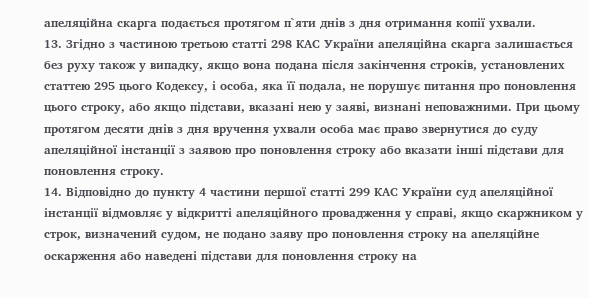апеляційна скарга подається протягом п`яти днів з дня отримання копії ухвали.
13. Згідно з частиною третьою статті 298 КАС України апеляційна скарга залишається без руху також у випадку, якщо вона подана після закінчення строків, установлених статтею 295 цього Кодексу, і особа, яка її подала, не порушує питання про поновлення цього строку, або якщо підстави, вказані нею у заяві, визнані неповажними. При цьому протягом десяти днів з дня вручення ухвали особа має право звернутися до суду апеляційної інстанції з заявою про поновлення строку або вказати інші підстави для поновлення строку.
14. Відповідно до пункту 4 частини першої статті 299 КАС України суд апеляційної інстанції відмовляє у відкритті апеляційного провадження у справі, якщо скаржником у строк, визначений судом, не подано заяву про поновлення строку на апеляційне оскарження або наведені підстави для поновлення строку на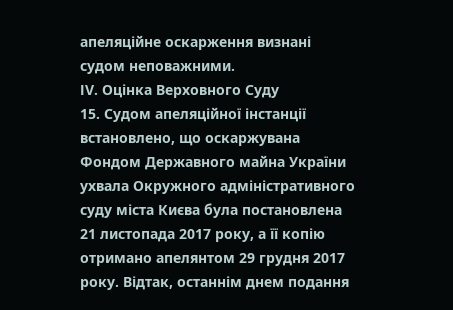апеляційне оскарження визнані судом неповажними.
ІV. Оцінка Верховного Суду
15. Судом апеляційної інстанції встановлено, що оскаржувана Фондом Державного майна України ухвала Окружного адміністративного суду міста Києва була постановлена 21 листопада 2017 року, а її копію отримано апелянтом 29 грудня 2017 року. Відтак, останнім днем подання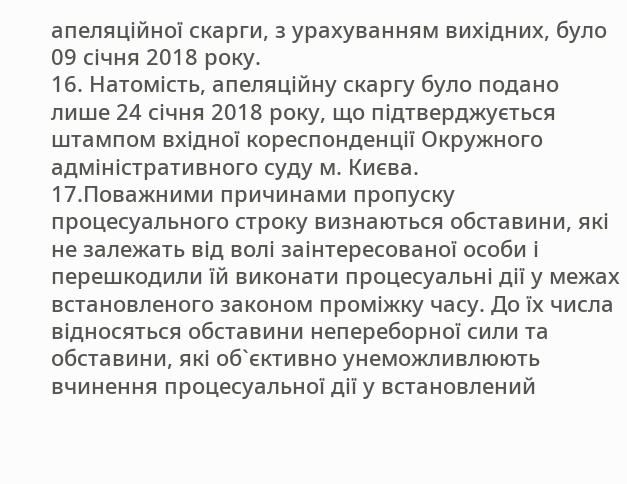апеляційної скарги, з урахуванням вихідних, було 09 січня 2018 року.
16. Натомість, апеляційну скаргу було подано лише 24 січня 2018 року, що підтверджується штампом вхідної кореспонденції Окружного адміністративного суду м. Києва.
17.Поважними причинами пропуску процесуального строку визнаються обставини, які не залежать від волі заінтересованої особи і перешкодили їй виконати процесуальні дії у межах встановленого законом проміжку часу. До їх числа відносяться обставини непереборної сили та обставини, які об`єктивно унеможливлюють вчинення процесуальної дії у встановлений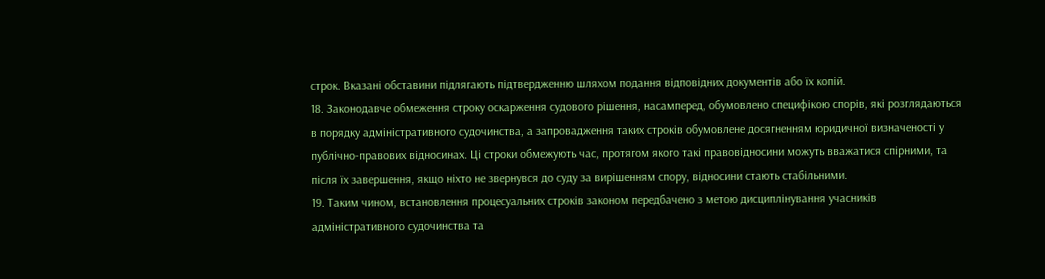строк. Вказані обставини підлягають підтвердженню шляхом подання відповідних документів або їх копій.
18. Законодавче обмеження строку оскарження судового рішення, насамперед, обумовлено специфікою спорів, які розглядаються в порядку адміністративного судочинства, а запровадження таких строків обумовлене досягненням юридичної визначеності у публічно-правових відносинах. Ці строки обмежують час, протягом якого такі правовідносини можуть вважатися спірними, та після їх завершення, якщо ніхто не звернувся до суду за вирішенням спору, відносини стають стабільними.
19. Таким чином, встановлення процесуальних строків законом передбачено з метою дисциплінування учасників адміністративного судочинства та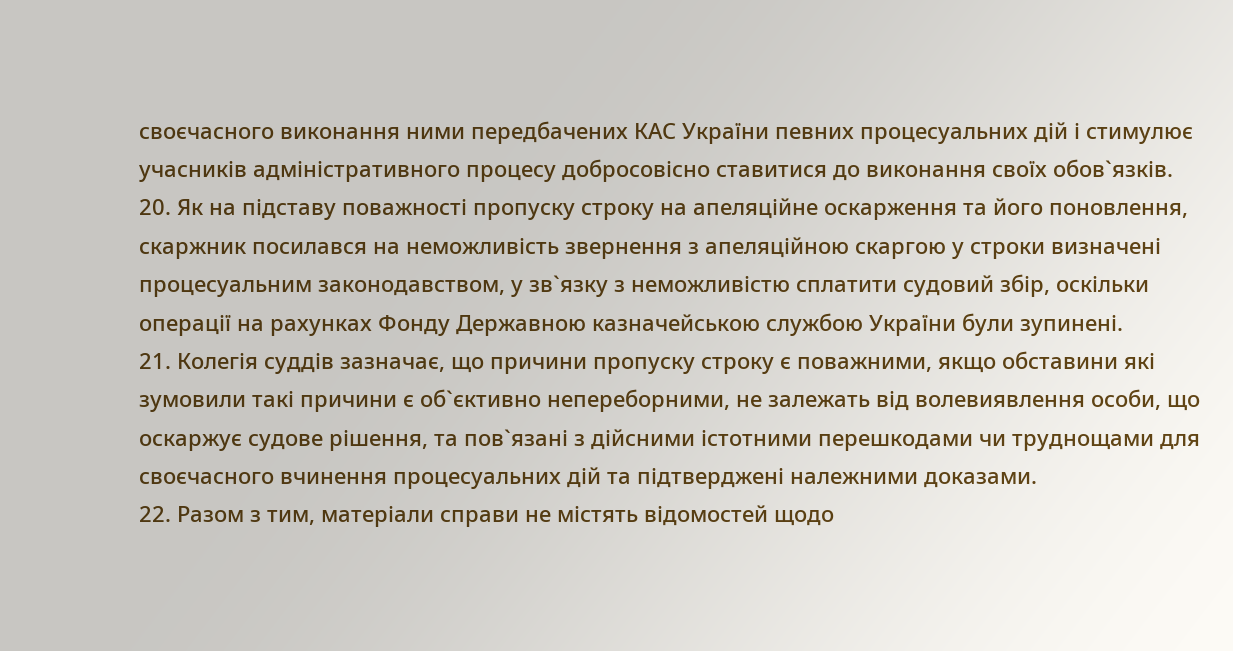своєчасного виконання ними передбачених КАС України певних процесуальних дій і стимулює учасників адміністративного процесу добросовісно ставитися до виконання своїх обов`язків.
20. Як на підставу поважності пропуску строку на апеляційне оскарження та його поновлення, скаржник посилався на неможливість звернення з апеляційною скаргою у строки визначені процесуальним законодавством, у зв`язку з неможливістю сплатити судовий збір, оскільки операції на рахунках Фонду Державною казначейською службою України були зупинені.
21. Колегія суддів зазначає, що причини пропуску строку є поважними, якщо обставини які зумовили такі причини є об`єктивно непереборними, не залежать від волевиявлення особи, що оскаржує судове рішення, та пов`язані з дійсними істотними перешкодами чи труднощами для своєчасного вчинення процесуальних дій та підтверджені належними доказами.
22. Разом з тим, матеріали справи не містять відомостей щодо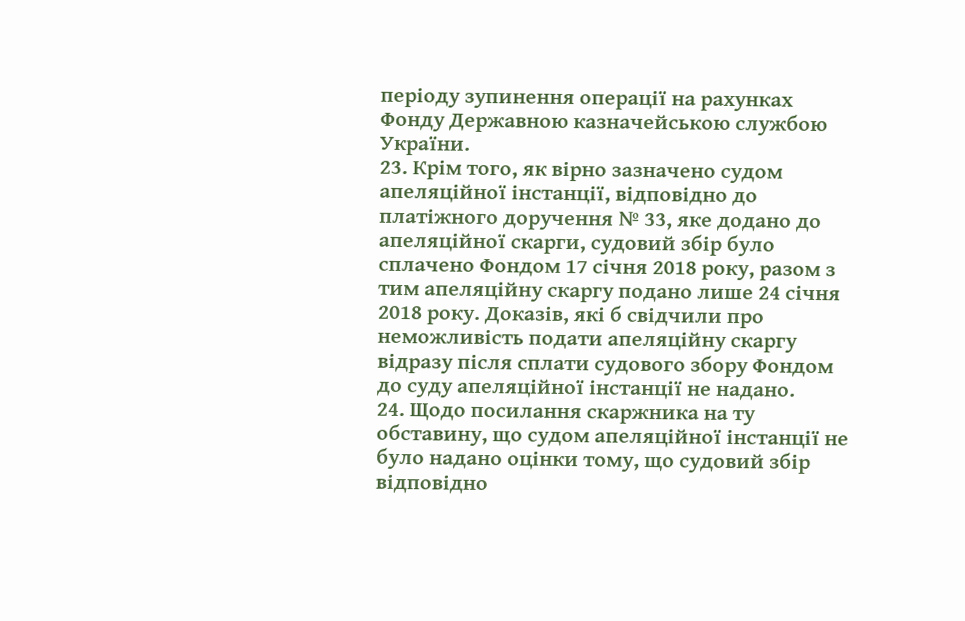періоду зупинення операції на рахунках Фонду Державною казначейською службою України.
23. Крім того, як вірно зазначено судом апеляційної інстанції, відповідно до платіжного доручення № 33, яке додано до апеляційної скарги, судовий збір було сплачено Фондом 17 січня 2018 року, разом з тим апеляційну скаргу подано лише 24 січня 2018 року. Доказів, які б свідчили про неможливість подати апеляційну скаргу відразу після сплати судового збору Фондом до суду апеляційної інстанції не надано.
24. Щодо посилання скаржника на ту обставину, що судом апеляційної інстанції не було надано оцінки тому, що судовий збір відповідно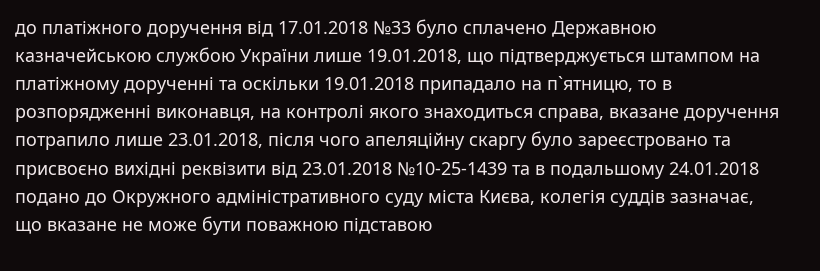до платіжного доручення від 17.01.2018 №33 було сплачено Державною казначейською службою України лише 19.01.2018, що підтверджується штампом на платіжному дорученні та оскільки 19.01.2018 припадало на п`ятницю, то в розпорядженні виконавця, на контролі якого знаходиться справа, вказане доручення потрапило лише 23.01.2018, після чого апеляційну скаргу було зареєстровано та присвоєно вихідні реквізити від 23.01.2018 №10-25-1439 та в подальшому 24.01.2018 подано до Окружного адміністративного суду міста Києва, колегія суддів зазначає, що вказане не може бути поважною підставою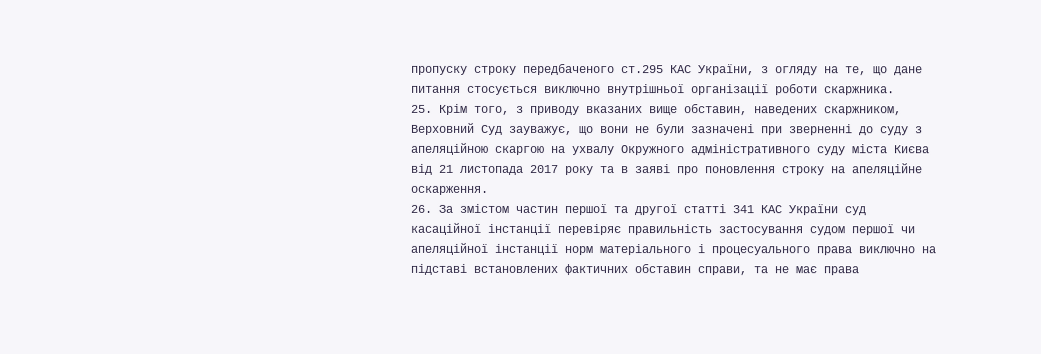пропуску строку передбаченого ст.295 КАС України, з огляду на те, що дане питання стосується виключно внутрішньої організації роботи скаржника.
25. Крім того, з приводу вказаних вище обставин, наведених скаржником, Верховний Суд зауважує, що вони не були зазначені при зверненні до суду з апеляційною скаргою на ухвалу Окружного адміністративного суду міста Києва від 21 листопада 2017 року та в заяві про поновлення строку на апеляційне оскарження.
26. За змістом частин першої та другої статті 341 КАС України суд касаційної інстанції перевіряє правильність застосування судом першої чи апеляційної інстанції норм матеріального і процесуального права виключно на підставі встановлених фактичних обставин справи, та не має права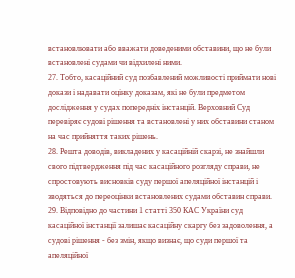встановлювати або вважати доведеними обставини, що не були встановлені судами чи відхилені ними.
27. Тобто, касаційний суд позбавлений можливості приймати нові докази і надавати оцінку доказам, які не були предметом дослідження у судах попередніх інстанцій. Верховний Суд перевіряє судові рішення та встановлені у них обставини станом на час прийняття таких рішень.
28. Решта доводів, викладених у касаційній скарзі, не знайшли свого підтвердження під час касаційного розгляду справи, не спростовують висновків суду першої апеляційної інстанцій і зводяться до переоцінки встановлених судами обставин справи.
29. Відповідно до частини 1 статті 350 КАС України суд касаційної інстанції залишає касаційну скаргу без задоволення, а судові рішення - без змін, якщо визнає, що суди першої та апеляційної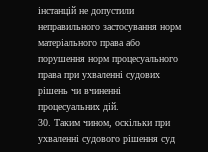інстанцій не допустили неправильного застосування норм матеріального права або порушення норм процесуального права при ухваленні судових рішень чи вчиненні процесуальних дій.
30. Таким чином, оскільки при ухваленні судового рішення суд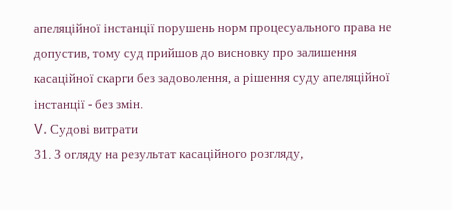апеляційної інстанції порушень норм процесуального права не допустив, тому суд прийшов до висновку про залишення касаційної скарги без задоволення, а рішення суду апеляційної інстанції - без змін.
V. Судові витрати
31. З огляду на результат касаційного розгляду,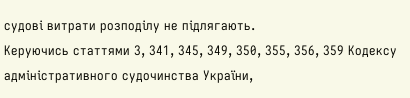судові витрати розподілу не підлягають.
Керуючись статтями 3, 341, 345, 349, 350, 355, 356, 359 Кодексу адміністративного судочинства України,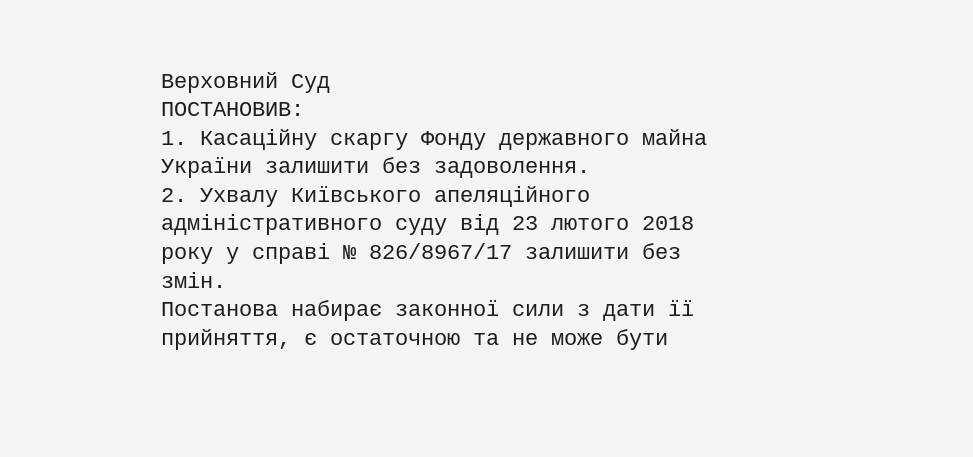Верховний Суд
ПОСТАНОВИВ:
1. Касаційну скаргу Фонду державного майна України залишити без задоволення.
2. Ухвалу Київського апеляційного адміністративного суду від 23 лютого 2018 року у справі № 826/8967/17 залишити без змін.
Постанова набирає законної сили з дати її прийняття, є остаточною та не може бути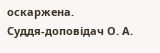оскаржена.
Суддя-доповідач О. А.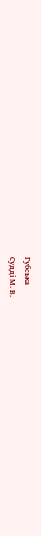Губська
Судді М. В.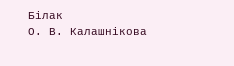Білак
О. В. Калашнікова